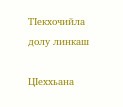ТIекхочийла долу линкаш

ЦIеххьана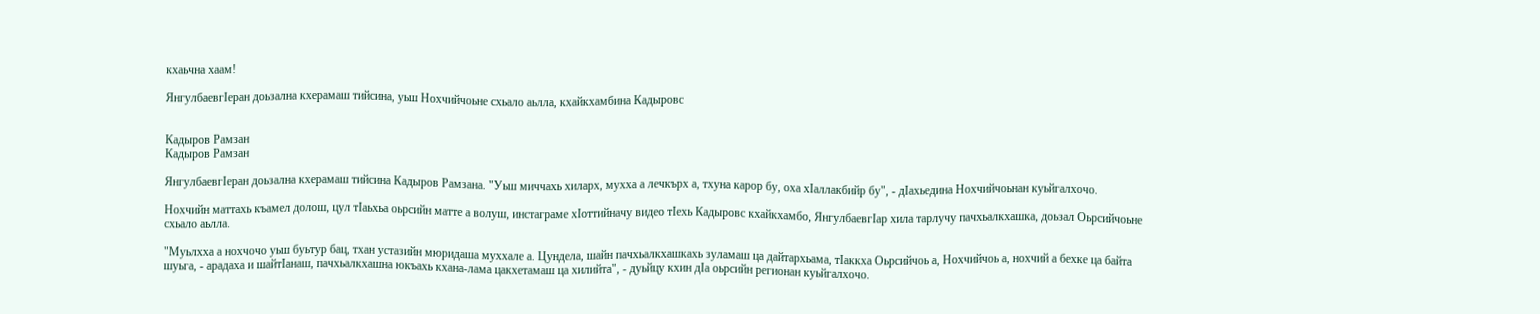кхаьчна хаам!

ЯнгулбаевгIеран доьзална кхерамаш тийсина, уьш Нохчийчоьне схьало аьлла, кхайкхамбина Кадыровс


Кадыров Рамзан
Кадыров Рамзан

ЯнгулбаевгIеран доьзална кхерамаш тийсина Кадыров Рамзана. "Уьш миччахь хиларх, мухха а лечкърх а, тхуна карор бу, оха хIаллакбийр бу", - дIахьедина Нохчийчоьнан куьйгалхочо.

Нохчийн маттахь къамел долош, цул тIаьхьа оьрсийн матте а волуш, инстаграме хIоттийначу видео тIехь Кадыровс кхайкхамбо, ЯнгулбаевгIар хила тарлучу пачхьалкхашка, доьзал Оьрсийчоьне схьало аьлла.

"Муьлхха а нохчочо уьш буьтур бац, тхан устазийн мюридаша муххале а. Цундела, шайн пачхьалкхашкахь зуламаш ца дайтархьама, тIаккха Оьрсийчоь а, Нохчийчоь а, нохчий а бехке ца байта шуьга, - арадаха и шайтIанаш, пачхьалкхашна юкъахь кхана-лама цакхетамаш ца хилийта", - дуьйцу кхин дIа оьрсийн регионан куьйгалхочо.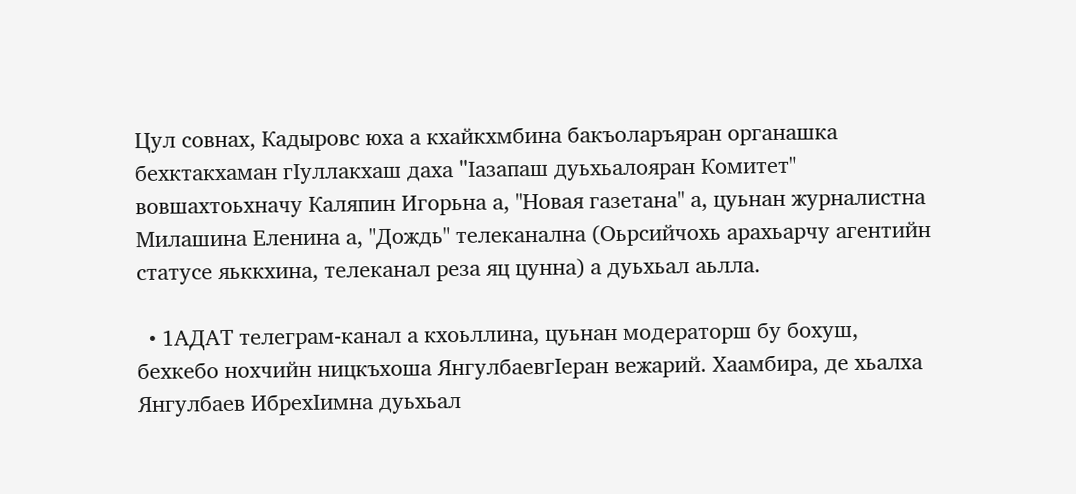Цул совнах, Кадыровс юха а кхайкхмбина бакъоларъяран органашка бехктакхаман гIуллакхаш даха "Iазапаш дуьхьалояран Комитет" вовшахтоьхначу Каляпин Игорьна а, "Новая газетана" а, цуьнан журналистна Милашина Еленина а, "Дождь" телеканална (Оьрсийчохь арахьарчу агентийн статусе яьккхина, телеканал реза яц цунна) а дуьхьал аьлла.

  • 1АДАТ телеграм-канал а кхоьллина, цуьнан модераторш бу бохуш, бехкебо нохчийн ницкъхоша ЯнгулбаевгIеран вежарий. Хаамбира, де хьалха Янгулбаев ИбрехIимна дуьхьал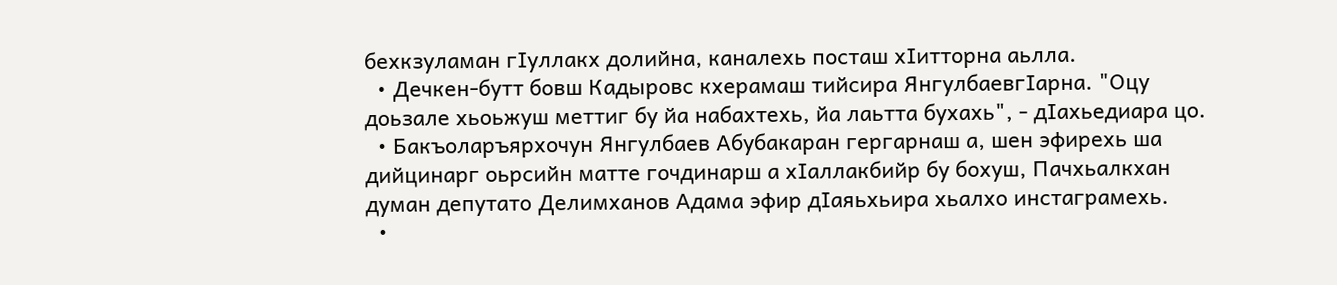бехкзуламан гIуллакх долийна, каналехь посташ хIитторна аьлла.
  • Дечкен-бутт бовш Кадыровс кхерамаш тийсира ЯнгулбаевгIарна. "Оцу доьзале хьоьжуш меттиг бу йа набахтехь, йа лаьтта бухахь", - дIахьедиара цо.
  • Бакъоларъярхочун Янгулбаев Абубакаран гергарнаш а, шен эфирехь ша дийцинарг оьрсийн матте гочдинарш а хIаллакбийр бу бохуш, Пачхьалкхан думан депутато Делимханов Адама эфир дIаяьхьира хьалхо инстаграмехь.
  •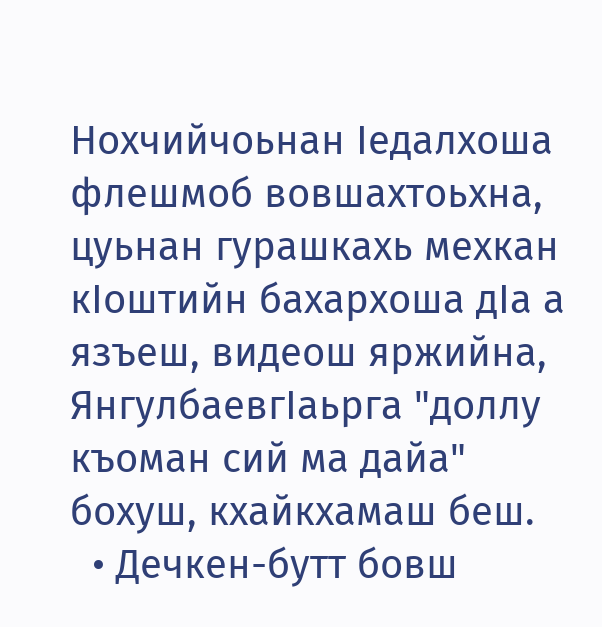Нохчийчоьнан Iедалхоша флешмоб вовшахтоьхна, цуьнан гурашкахь мехкан кIоштийн бахархоша дIа а язъеш, видеош яржийна, ЯнгулбаевгIаьрга "доллу къоман сий ма дайа" бохуш, кхайкхамаш беш.
  • Дечкен-бутт бовш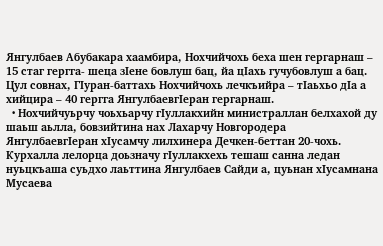Янгулбаев Абубакара хаамбира, Нохчийчохь беха шен гергарнаш – 15 стаг гергга- шеца зIене бовлуш бац, йа цIахь гучубовлуш а бац. Цул совнах, ГIуран-баттахь Нохчийчохь лечкъийра – тIаьхьо дIа а хийцира – 40 гергга ЯнгулбаевгIеран гергарнаш.
  • Нохчийчуьрчу чоьхьарчу гIуллакхийн министраллан белхахой ду шаьш аьлла, бовзийтина нах Лахарчу Новгородера ЯнгулбаевгIеран хIусамчу лилхинера Дечкен-беттан 20-чохь. Курхалла лелорца доьзначу гIуллакхехь тешаш санна ледан нуьцкъаша суьдхо лаьттина Янгулбаев Сайди а, цуьнан хIусамнана Мусаева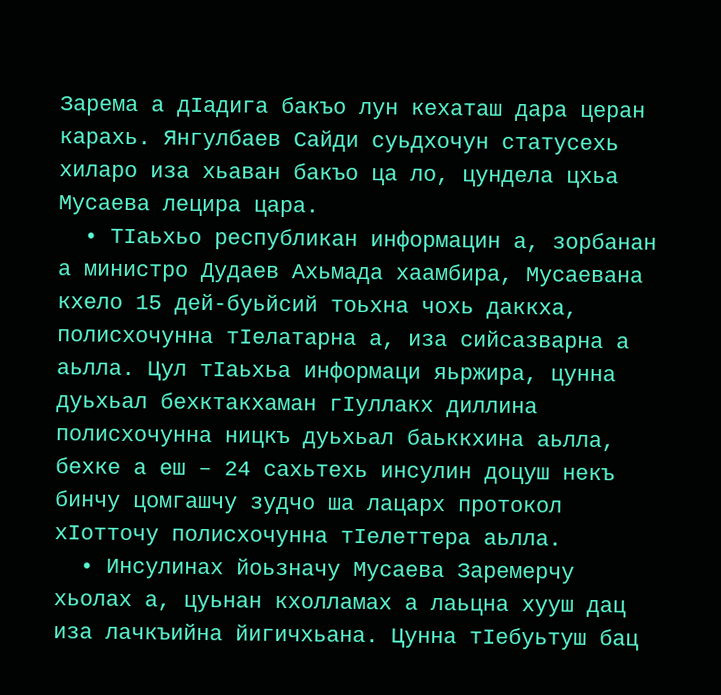Зарема а дIадига бакъо лун кехаташ дара церан карахь. Янгулбаев Сайди суьдхочун статусехь хиларо иза хьаван бакъо ца ло, цундела цхьа Мусаева лецира цара.
  • ТIаьхьо республикан информацин а, зорбанан а министро Дудаев Ахьмада хаамбира, Мусаевана кхело 15 дей-буьйсий тоьхна чохь даккха, полисхочунна тIелатарна а, иза сийсазварна а аьлла. Цул тIаьхьа информаци яьржира, цунна дуьхьал бехктакхаман гIуллакх диллина полисхочунна ницкъ дуьхьал баьккхина аьлла, бехке а еш – 24 сахьтехь инсулин доцуш некъ бинчу цомгашчу зудчо ша лацарх протокол хIотточу полисхочунна тIелеттера аьлла.
  • Инсулинах йоьзначу Мусаева Заремерчу хьолах а, цуьнан кхолламах а лаьцна хууш дац иза лачкъийна йигичхьана. Цунна тIебуьтуш бац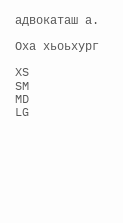адвокаташ а.

Оха хьоьхург

XS
SM
MD
LG